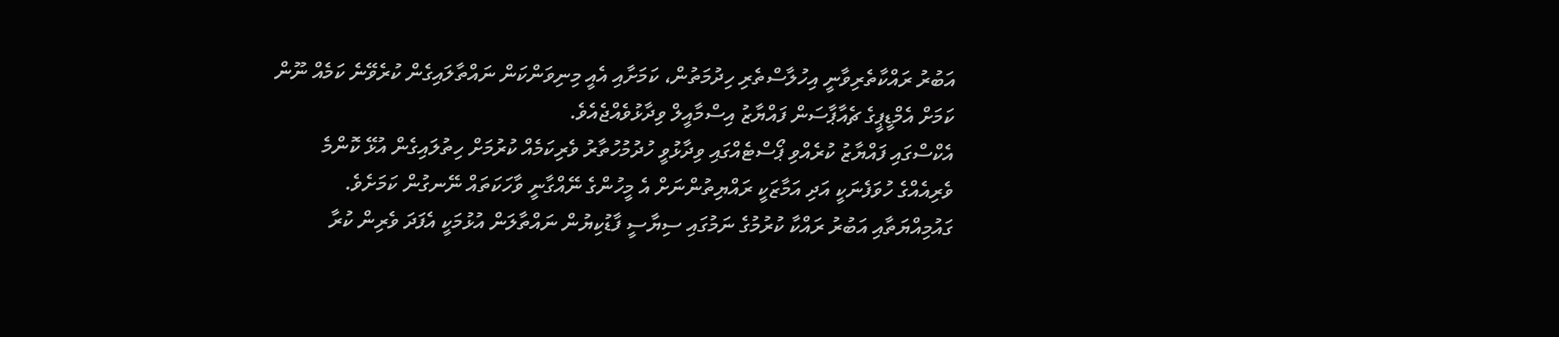އަބުރު ރައްކާތެރިވާނީ އިހުލާސްތެރި ހިދުމަތުން، ކަމަށާއި އެއީ މިނިވަންކަން ނައްތާލައިގެން ކުރެވޭނެ ކަމެއް ނޫން ކަމަށް އެމްޑީޕީގެ ޗެއާޕާސަން ފައްޔާޒު އިސްމާއީލް ވިދާޅުވެއްޖެއެވެ.
އެކްސްގައި ފައްޔާޒު ކުރެއްވި ޕޯސްޓެއްގައި ވިދާޅުވީ ހުދުމުހުތާރު ވެރިކަމެއް ކުރުމަށް ހިތުލައިގެން އުޅޭ ކޮންމެ ވެރިއެއްގެ ހުވަފެނަކީ އަދި އަމާޒަކީ ރައްޔިތުންނަށް އެ މީހުންގެ ނޭއްގާނީ ވާހަކަތައް ނޭނގުން ކަމަށެވެ.
ގައުމިއްޔަތާއި އަބުރު ރައްކާ ކުރުމުގެ ނަމުގައި ސިޔާސީ ފާޑުކިޔުން ނައްތާލަން އުޅުމަކީ އެފަދަ ވެރިން ކުރާ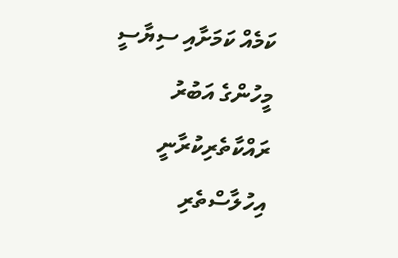ކަމެއް ކަމަށާއި ސިޔާސީ މީހުންގެ އަބުރު ރައްކާތެރިކުރާނީ އިހުލާސްތެރި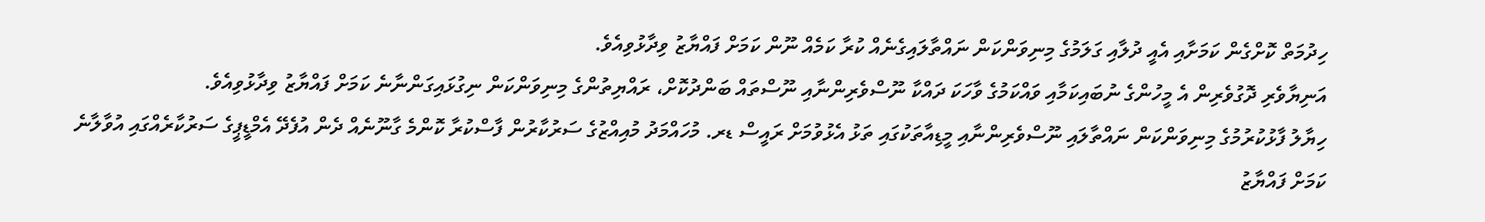ހިދުމަތް ކޮށްގެން ކަމަށާއި އެއީ ދުލާއި ގަލަމުގެ މިނިވަންކަން ނައްތާލައިގެނެއް ކުރާ ކަމެއް ނޫން ކަމަށް ފައްޔާޒު ވިދާޅުވިއެވެ.
އަނިޔާވެރި ދޮގުވެރިން އެ މީހުންގެ ނުބައިކަމާއި ވައްކަމުގެ ވާހަކަ ދައްކާ ނޫސްވެރިންނާއި ނޫސްތައް ބަންދުކޮށް، ރައްޔިތުންގެ މިނިވަންކަން ނިގުޅައިގަންނާނެ ކަމަށް ފައްޔާޒު ވިދާޅުވިއެވެ.
ހިޔާލު ފާޅުކުރުމުގެ މިނިވަންކަން ނައްތާލައި ނޫސްވެރިންނާއި މީޑިއާތަކުގައި ތަޅު އެޅުވުމަށް ރައީސް ޑރ. މުހައްމަދު މުއިއްޒުގެ ސަރުކާރުން ފާސްކުރާ ކޮންމެ ގާނޫނެއް ދެން އުފެދޭ އެމްޑީޕީގެ ސަރުކާރެއްގައި އުވާލާނެ ކަމަށް ފައްޔާޒު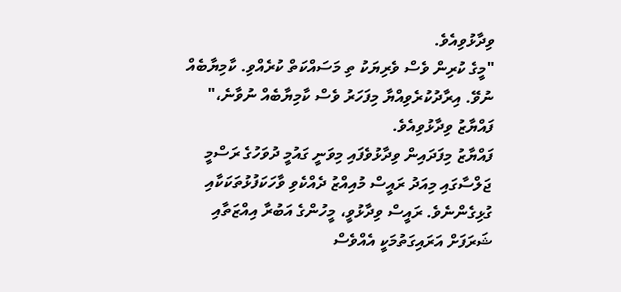ވިދާޅުވިއެވެ.
"މީގެ ކުރިން ވެސް ވެރިޔަކު ތި މަސައްކަތް ކުރެއްވި. ކާމިޔާބެއް ނުވޭ. އިރާދުކުރެވިއްޔާ މިފަހަރު ވެސް ކާމިޔާބެއް ނުވާނެ،" ފައްޔާޒު ވިދާޅުވިއެވެ.
ފައްޔާޒު މިފަދައިން ވިދާޅުވެފައި މިވަނީ ގައުމީ ދުވަހުގެ ރަސްމީ ޖަލްސާގައި މިއަދު ރައީސް މުއިއްޒު ދެއްކެވި ވާހަކަފުޅުތަކަކާއި ގުޅިގެންނެވެ. ރައީސް ވިދާޅުވީ، މީހުންގެ އަބުރާ އިއްޒަތާއި ޝަރަފަށް އަރައިގަތުމަކީ އެއްވެސް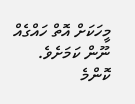މީހަކަށް އޮތް ހައްގެއް ނޫން ކަމަށެވެ. ކޮންމެ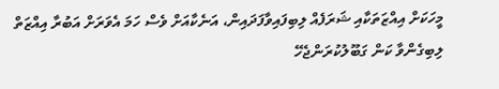މީހަކަށް އިއްޒަތަކާއި ޝަރަފެއް ލިބިފައިވާފަދައިން، އަނެކާއަށް ވެސް ހަމަ އެވަރަށް އަބުރާ އިއްޒަތް ލިބިގެންވާ ކަން ގަބޫލުކުރަންޖެހޭ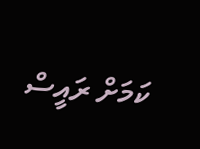ކަމަށް ރައީސް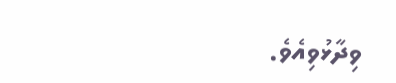ވިދާޅުވިއެވެ.